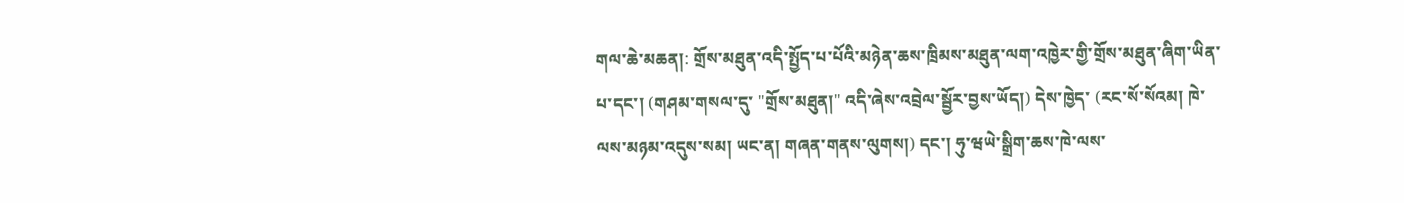གལ་ཆེ་མཆན།: གྲོས་མཐུན་འདི་སྤྱོད་པ་པོའི་མཉེན་ཆས་ཁྲིམས་མཐུན་ལག་འཁྱེར་གྱི་གྲོས་མཐུན་ཞིག་ཡིན་པ་དང་། (གཤམ་གསལ་དུ་ "གྲོས་མཐུན།" འདི་ཞེས་འབྲེལ་སྦྱོར་བྱས་ཡོད།) དེས་ཁྱེད་ (རང་སོ་སོའམ། ཁེ་ལས་མཉམ་འདུས་སམ། ཡང་ན། གཞན་གནས་ལུགས།) དང་། ཧུ་ཝཡེ་སྒྲིག་ཆས་ཁེ་ལས་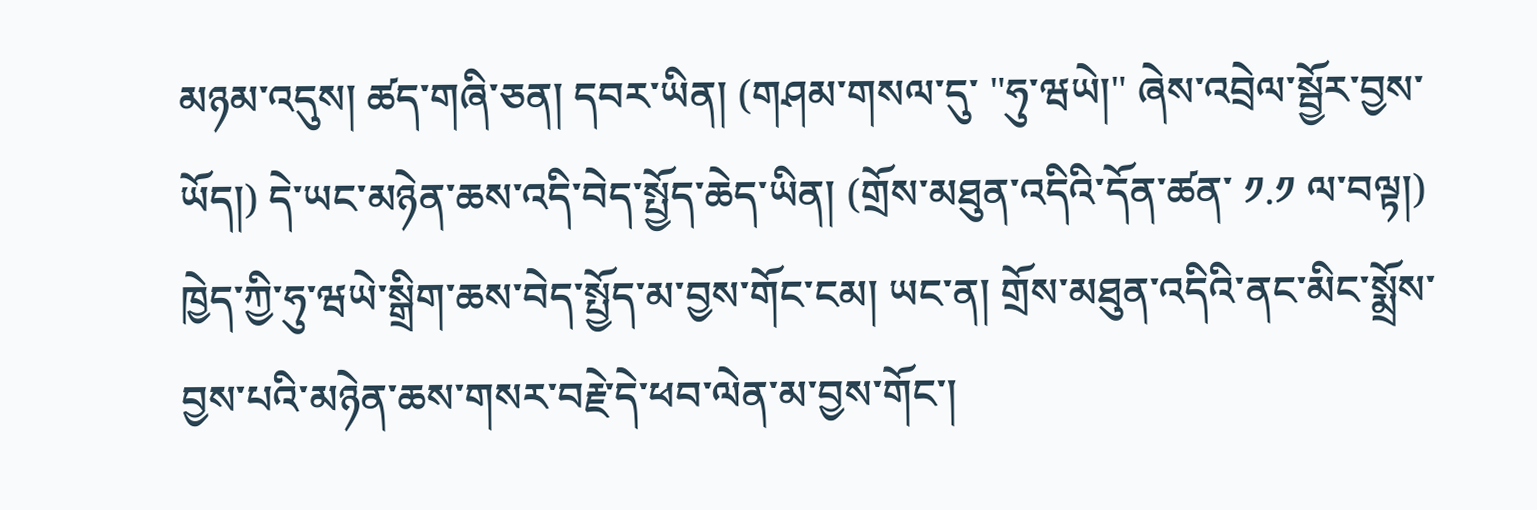མཉམ་འདུས། ཚད་གཞི་ཅན། དབར་ཡིན། (གཤམ་གསལ་དུ་ "ཧུ་ཝཡེ།" ཞེས་འབྲེལ་སྦྱོར་བྱས་ཡོད།) དེ་ཡང་མཉེན་ཆས་འདི་བེད་སྤྱོད་ཆེད་ཡིན། (གྲོས་མཐུན་འདིའི་དོན་ཚན་ ༡.༡ ལ་བལྟ།) ཁྱེད་ཀྱི་ཧུ་ཝཡེ་སྒྲིག་ཆས་བེད་སྤྱོད་མ་བྱས་གོང་ངམ། ཡང་ན། གྲོས་མཐུན་འདིའི་ནང་མིང་སྨྲོས་བྱས་པའི་མཉེན་ཆས་གསར་བརྗེ་དེ་ཕབ་ལེན་མ་བྱས་གོང་།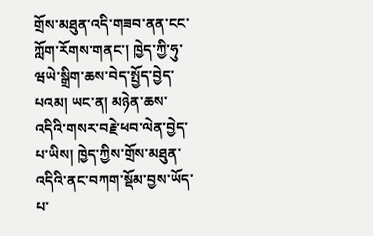གྲོས་མཐུན་འདི་གཟབ་ནན་ངང་ཀློག་རོགས་གནང་། ཁྱེད་ཀྱི་ཧུ་ཝཡེ་སྒྲིག་ཆས་བེད་སྤྱོད་བྱེད་པའམ། ཡང་ན། མཉེན་ཆས་འདིའི་གསར་བརྗེ་ཕབ་ལེན་བྱེད་པ་ཡིས། ཁྱེད་ཀྱིས་གྲོས་མཐུན་འདིའི་ནང་བཀག་སྡོམ་བྱས་ཡོད་པ་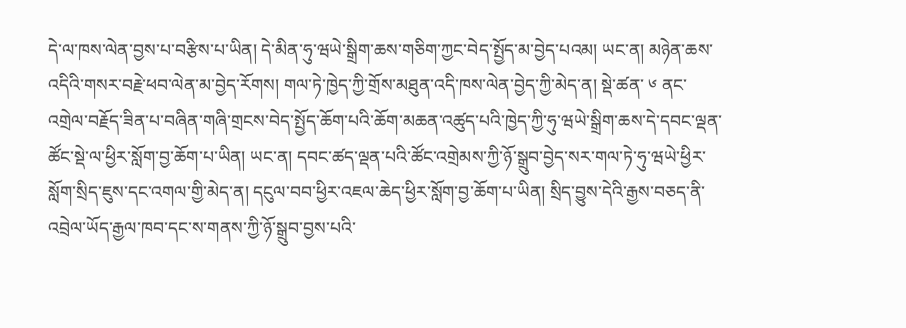དེ་ལ་ཁས་ལེན་བྱས་པ་བརྩིས་པ་ཡིན། དེ་མིན་ཧུ་ཝཡེ་སྒྲིག་ཆས་གཅིག་ཀྱང་བེད་སྤྱོད་མ་བྱེད་པའམ། ཡང་ན། མཉེན་ཆས་འདིའི་གསར་བརྗེ་ཕབ་ལེན་མ་བྱེད་རོགས། གལ་ཏེ་ཁྱེད་ཀྱི་གྲོས་མཐུན་འདི་ཁས་ལེན་བྱེད་ཀྱི་མེད་ན། སྡེ་ཚན་ ༦ ནང་འགྲེལ་བརྗོད་ཟིན་པ་བཞིན་གཞི་གྲངས་བེད་སྤྱོད་ཆོག་པའི་ཆོག་མཆན་འཚུད་པའི་ཁྱེད་ཀྱི་ཧུ་ཝཡེ་སྒྲིག་ཆས་དེ་དབང་ལྡན་ཚོང་སྡེ་ལ་ཕྱིར་སློག་བྱ་ཆོག་པ་ཡིན། ཡང་ན། དབང་ཚད་ལྡན་པའི་ཚོང་འགྲེམས་ཀྱི་ཉོ་སྒྲུབ་བྱེད་སར་གལ་ཏེ་ཧུ་ཝཡེ་ཕྱིར་སློག་སྲིད་ཇུས་དང་འགལ་གྱི་མེད་ན། དངུལ་བབ་ཕྱིར་འཇལ་ཆེད་ཕྱིར་སློག་བྱ་ཆོག་པ་ཡིན། སྲིད་བྱུས་དེའི་རྒྱས་བཅད་ནི་འབྲེལ་ཡོད་རྒྱལ་ཁབ་དང་ས་གནས་ཀྱི་ཉོ་སྒྲུབ་བྱས་པའི་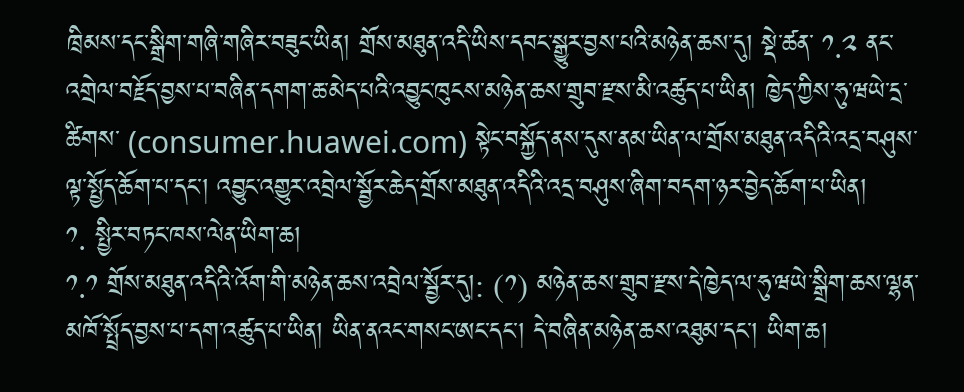ཁྲིམས་དང་སྒྲིག་གཞི་གཞིར་བཟུང་ཡིན། གྲོས་མཐུན་འདི་ཡིས་དབང་སྒྱུར་བྱས་པའི་མཉེན་ཆས་དུ། སྡེ་ཚན་ ༡.༢ ནང་འགྲེལ་བརྗོད་བྱས་པ་བཞིན་དགག་ཆ་མེད་པའི་འབྱུང་ཁུངས་མཉེན་ཆས་གྲུབ་རྫས་མི་འཚུད་པ་ཡིན། ཁྱེད་ཀྱིས་ཧུ་ཝཡེ་དྲ་ཚིགས་ (consumer.huawei.com) སྟེང་བསྐྱོད་ནས་དུས་ནམ་ཡིན་ལ་གྲོས་མཐུན་འདིའི་འདྲ་བཤུས་ལྟ་སྤྱོད་ཆོག་པ་དང་། འབྱུང་འགྱུར་འབྲེལ་སྦྱོར་ཆེད་གྲོས་མཐུན་འདིའི་འདྲ་བཤུས་ཞིག་བདག་ཉར་བྱེད་ཆོག་པ་ཡིན།
༡. སྤྱིར་བཏང་ཁས་ལེན་ཡིག་ཆ།
༡.༡ གྲོས་མཐུན་འདིའི་འོག་གི་མཉེན་ཆས་འབྲེལ་སྦྱོར་དུ།: (༡) མཉེན་ཆས་གྲུབ་རྫས་དེ་ཁྱེད་ལ་ཧུ་ཝཡེ་སྒྲིག་ཆས་ལྷན་མཁོ་སྤྲོད་བྱས་པ་དག་འཚུད་པ་ཡིན། ཡིན་ནའང་གསང་ཨང་དང་། དེ་བཞིན་མཉེན་ཆས་འཐུམ་དང་། ཡིག་ཆ།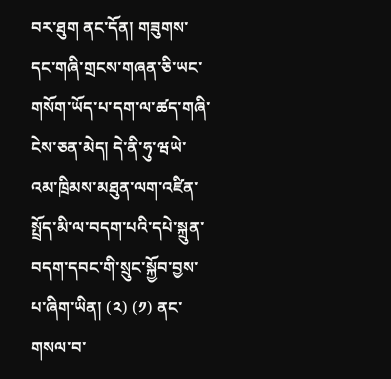བར་ཐུག ནང་དོན། གཟུགས་དང་གཞི་གྲངས་གཞན་ཅི་ཡང་གསོག་ཡོད་པ་དག་ལ་ཚད་གཞི་ངེས་ཅན་མེད། དེ་ནི་ཧུ་ཝཡེ་འམ་ཁྲིམས་མཐུན་ལག་འཛིན་སྤྲོད་མི་ལ་བདག་པའི་དཔེ་སྐྲུན་བདག་དབང་གི་སྲུང་སྐྱོབ་བྱས་པ་ཞིག་ཡིན། (༢) (༡) ནང་གསལ་བ་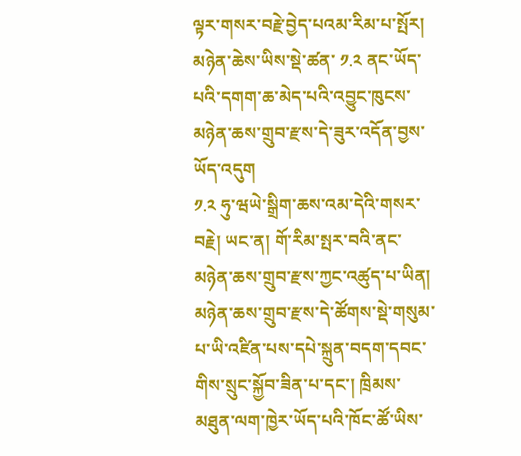ལྟར་གསར་བརྗེ་བྱེད་པའམ་རིམ་པ་སྤོར། མཉེན་ཆེས་ཡིས་སྡེ་ཚན་ ༡.༢ ནང་ཡོད་པའི་དགག་ཆ་མེད་པའི་འབྱུང་ཁུངས་མཉེན་ཆས་གྲུབ་རྫས་དེ་ཟུར་འདོན་བྱས་ཡོད་འདུག
༡.༢ ཧུ་ཝཡེ་སྒྲིག་ཆས་འམ་དེའི་གསར་བརྗེ། ཡང་ན། གོ་རིམ་སྤར་བའི་ནང་མཉེན་ཆས་གྲུབ་རྫས་ཀྱང་འཚུད་པ་ཡིན། མཉེན་ཆས་གྲུབ་རྫས་དེ་ཚོགས་སྡེ་གསུམ་པ་ཡི་འཛིན་པས་དཔེ་སྐྲུན་བདག་དབང་གིས་སྲུང་སྐྱོབ་ཟིན་པ་དང་། ཁྲིམས་མཐུན་ལག་ཁྱེར་ཡོད་པའི་ཁོང་ཚོ་ཡིས་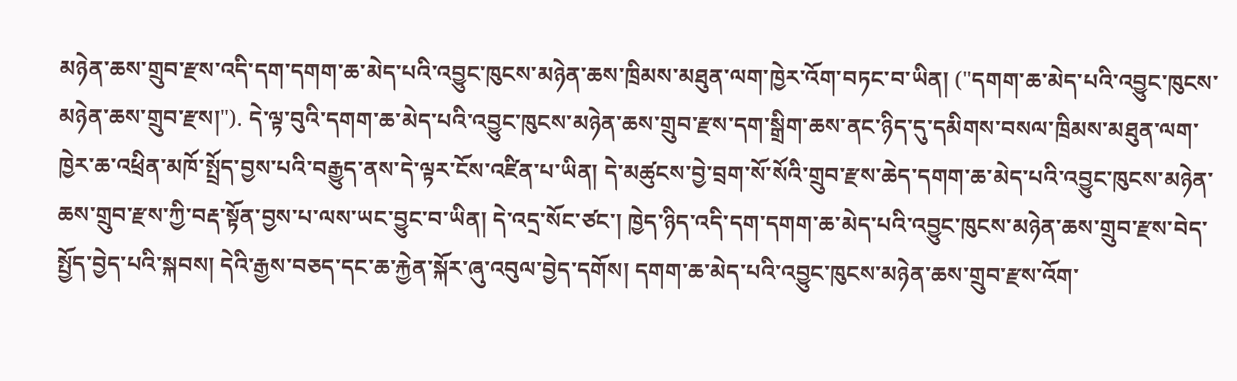མཉེན་ཆས་གྲུབ་རྫས་འདི་དག་དགག་ཆ་མེད་པའི་འབྱུང་ཁུངས་མཉེན་ཆས་ཁྲིམས་མཐུན་ལག་ཁྱེར་འོག་བཏང་བ་ཡིན། ("དགག་ཆ་མེད་པའི་འབྱུང་ཁུངས་མཉེན་ཆས་གྲུབ་རྫས།"). དེ་ལྟ་བུའི་དགག་ཆ་མེད་པའི་འབྱུང་ཁུངས་མཉེན་ཆས་གྲུབ་རྫས་དག་སྒྲིག་ཆས་ནང་ཉིད་དུ་དམིགས་བསལ་ཁྲིམས་མཐུན་ལག་ཁྱེར་ཆ་འཕྲིན་མཁོ་སྤྲོད་བྱས་པའི་བརྒྱུད་ནས་དེ་ལྟར་ངོས་འཛིན་པ་ཡིན། དེ་མཚུངས་བྱེ་བྲག་སོ་སོའི་གྲུབ་རྫས་ཆེད་དགག་ཆ་མེད་པའི་འབྱུང་ཁུངས་མཉེན་ཆས་གྲུབ་རྫས་ཀྱི་བརྡ་སྟོན་བྱས་པ་ལས་ཡང་བྱུང་བ་ཡིན། དེ་འདྲ་སོང་ཙང་། ཁྱེད་ཉིད་འདི་དག་དགག་ཆ་མེད་པའི་འབྱུང་ཁུངས་མཉེན་ཆས་གྲུབ་རྫས་བེད་སྤྱོད་བྱེད་པའི་སྐབས། དེའི་རྒྱས་བཅད་དང་ཆ་རྐྱེན་སྐོར་ཞུ་འབུལ་བྱེད་དགོས། དགག་ཆ་མེད་པའི་འབྱུང་ཁུངས་མཉེན་ཆས་གྲུབ་རྫས་འོག་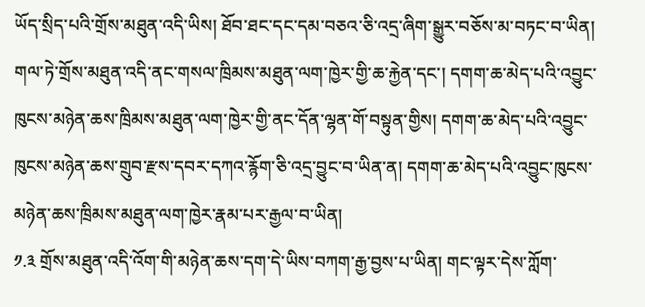ཡོད་སྲིད་པའི་གྲོས་མཐུན་འདི་ཡིས། ཐོབ་ཐང་དང་དམ་བཅའ་ཅི་འདྲ་ཞིག་སྒྱུར་བཅོས་མ་བཏང་བ་ཡིན། གལ་ཏེ་གྲོས་མཐུན་འདི་ནང་གསལ་ཁྲིམས་མཐུན་ལག་ཁྱེར་གྱི་ཆ་རྐྱེན་དང་། དགག་ཆ་མེད་པའི་འབྱུང་ཁུངས་མཉེན་ཆས་ཁྲིམས་མཐུན་ལག་ཁྱེར་གྱི་ནང་དོན་ལྷན་གོ་བསྟུན་གྱིས། དགག་ཆ་མེད་པའི་འབྱུང་ཁུངས་མཉེན་ཆས་གྲུབ་རྫས་དབར་དཀའ་རྙོག་ཅི་འདྲ་བྱུང་བ་ཡིན་ན། དགག་ཆ་མེད་པའི་འབྱུང་ཁུངས་མཉེན་ཆས་ཁྲིམས་མཐུན་ལག་ཁྱེར་རྣམ་པར་རྒྱལ་བ་ཡིན།
༡.༣ གྲོས་མཐུན་འདི་འོག་གི་མཉེན་ཆས་དག་དེ་ཡིས་བཀག་རྒྱ་བྱས་པ་ཡིན། གང་ལྟར་དེས་ཀློག་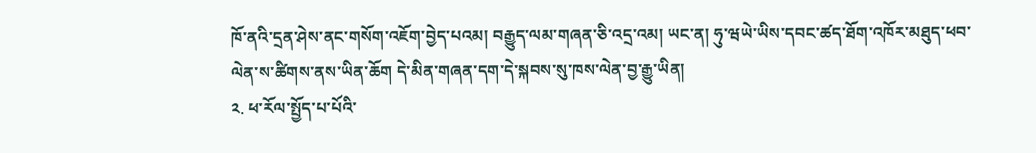ཁོ་ནའི་དྲན་ཤེས་ནང་གསོག་འཇོག་བྱེད་པའམ། བརྒྱུད་ལམ་གཞན་ཅི་འདྲ་འམ། ཡང་ན། ཧུ་ཝཡེ་ཡིས་དབང་ཚད་ཐོག་འཁོར་མཐུད་ཕབ་ལེན་ས་ཚིགས་ནས་ཡིན་ཆོག དེ་མིན་གཞན་དག་དེ་སྐབས་སུ་ཁས་ལེན་བྱ་རྒྱུ་ཡིན།
༢. ཕ་རོལ་སྤྱོད་པ་པོའི་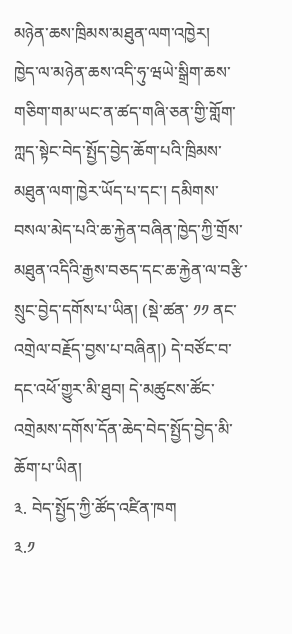མཉེན་ཆས་ཁྲིམས་མཐུན་ལག་འཁྱེར།
ཁྱེད་ལ་མཉེན་ཆས་འདི་ཧུ་ཝཡེ་སྒྲིག་ཆས་གཅིག་གམ་ཡང་ན་ཚད་གཞི་ཅན་གྱི་གློག་ཀླད་སྟེང་བེད་སྤྱོད་བྱེད་ཆོག་པའི་ཁྲིམས་མཐུན་ལག་ཁྱེར་ཡོད་པ་དང་། དམིགས་བསལ་མེད་པའི་ཆ་རྐྱེན་བཞིན་ཁྱེད་ཀྱི་གྲོས་མཐུན་འདིའི་རྒྱས་བཅད་དང་ཆ་རྐྱེན་ལ་བརྩི་སྲུང་བྱེད་དགོས་པ་ཡིན། (སྡེ་ཚན་ ༡༡ ནང་འགྲེལ་བརྗོད་བྱས་པ་བཞིན།) དེ་བཙོང་བ་དང་འཕོ་གྱུར་མི་ཐུབ། དེ་མཚུངས་ཚོང་འགྲེམས་དགོས་དོན་ཆེད་བེད་སྤྱོད་བྱེད་མི་ཆོག་པ་ཡིན།
༣. བེད་སྤྱོད་ཀྱི་ཚོད་འཛིན་ཁག
༣.༡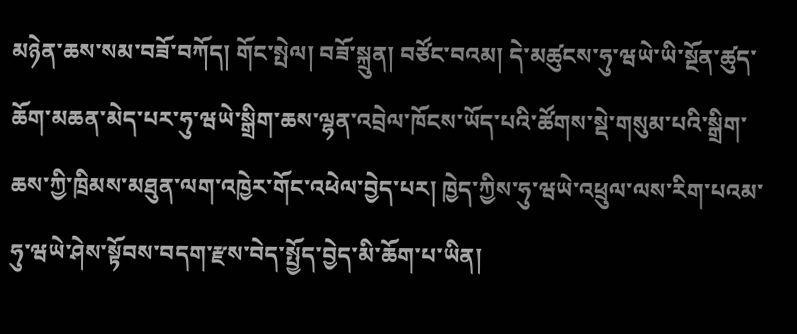མཉེན་ཆས་སམ་བཟོ་བཀོད། གོང་སྤེལ། བཟོ་སྐྲུན། བཙོང་བའམ། དེ་མཚུངས་ཧུ་ཝཡེ་ཡི་སྔོན་ཚུད་ཆོག་མཆན་མེད་པར་ཧུ་ཝཡེ་སྒྲིག་ཆས་ལྷན་འབྲེལ་ཁོངས་ཡོད་པའི་ཚོགས་སྡེ་གསུམ་པའི་སྒྲིག་ཆས་ཀྱི་ཁྲིམས་མཐུན་ལག་འཁྱེར་གོང་འཕེལ་བྱེད་པར། ཁྱེད་ཀྱིས་ཧུ་ཝཡེ་འཕྲུལ་ལས་རིག་པའམ་ཧུ་ཝཡེ་ཤེས་སྟོབས་བདག་རྫས་བེད་སྤྱོད་བྱེད་མི་ཆོག་པ་ཡིན།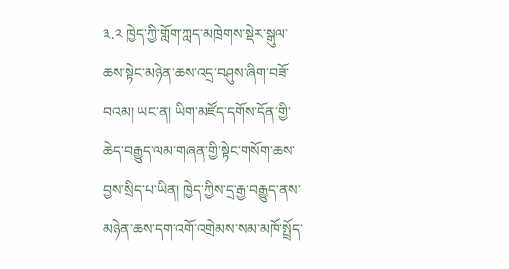༣.༢ ཁྱེད་ཀྱི་གློག་ཀླད་མཁྲེགས་སྡེར་སྒུལ་ཆས་སྟེང་མཉེན་ཆས་འདྲ་བཤུས་ཞིག་བཟོ་བའམ། ཡང་ན། ཡིག་མཛོད་དགོས་དོན་གྱི་ཆེད་བརྒྱུད་ལམ་གཞན་གྱི་སྟེང་གསོག་ཆས་བྱས་སྲིད་པ་ཡིན། ཁྱེད་ཀྱིས་དྲ་རྒྱ་བརྒྱུད་ནས་མཉེན་ཆས་དག་འགོ་འགྲེམས་སམ་མཁོ་སྤྲོད་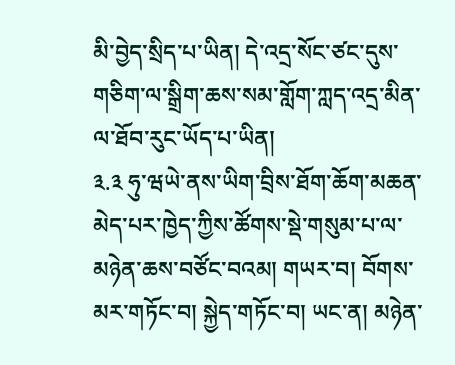མི་བྱེད་སྲིད་པ་ཡིན། དེ་འདྲ་སོང་ཙང་དུས་གཅིག་ལ་སྒྲིག་ཆས་སམ་གློག་ཀླད་འདྲ་མིན་ལ་ཐོབ་རུང་ཡོད་པ་ཡིན།
༣.༣ ཧུ་ཝཡེ་ནས་ཡིག་བྲིས་ཐོག་ཆོག་མཆན་མེད་པར་ཁྱེད་ཀྱིས་ཚོགས་སྡེ་གསུམ་པ་ལ་མཉེན་ཆས་བཙོང་བའམ། གཡར་བ། བོགས་མར་གཏོང་བ། སྐྱེད་གཏོང་བ། ཡང་ན། མཉེན་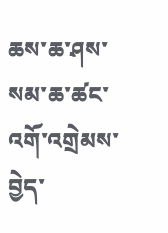ཆས་ཆ་ཤས་སམ་ཆ་ཚང་འགོ་འགྲེམས་བྱེད་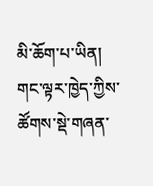མི་ཆོག་པ་ཡིན། གང་ལྟར་ཁྱེད་ཀྱིས་ཚོགས་སྡེ་གཞན་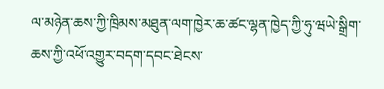ལ་མཉེན་ཆས་ཀྱི་ཁྲིམས་མཐུན་ལག་ཁྱེར་ཆ་ཚང་ལྷན་ཁྱེད་ཀྱི་ཧུ་ཝཡེ་སྒྲིག་ཆས་ཀྱི་འཕོ་འགྱུར་བདག་དབང་ཐེངས་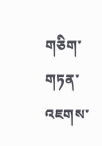གཅིག་གཏན་འཇགས་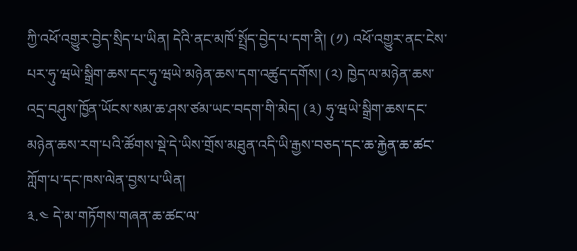ཀྱི་འཕོ་འགྱུར་བྱེད་སྲིད་པ་ཡིན། དེའི་ནང་མཁོ་སྤྲོད་བྱེད་པ་དག་ནི། (༡) འཕོ་འགྱུར་ནང་ངེས་པར་ཧུ་ཝཡེ་སྒྲིག་ཆས་དང་ཧུ་ཝཡེ་མཉེན་ཆས་དག་འཚུད་དགོས། (༢) ཁྱེད་ལ་མཉེན་ཆས་འདྲ་བཤུས་ཁྱོན་ཡོངས་སམ་ཆ་ཤས་ཙམ་ཡང་བདག་གི་མེད། (༣) ཧུ་ཝཡེ་སྒྲིག་ཆས་དང་མཉེན་ཆས་རག་པའི་ཚོགས་སྡེ་དེ་ཡིས་གྲོས་མཐུན་འདི་ཡི་རྒྱས་བཅད་དང་ཆ་རྐྱེན་ཆ་ཚང་ཀློག་པ་དང་ཁས་ལེན་བྱས་པ་ཡིན།
༣.༤ དེ་མ་གཏོགས་གཞན་ཆ་ཚང་ལ་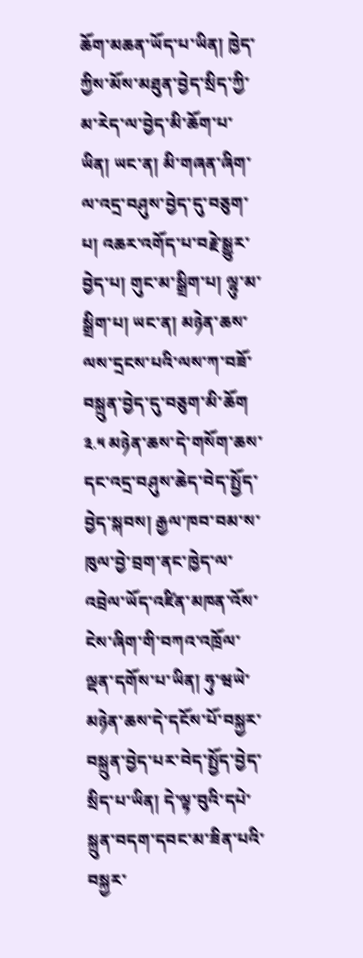ཆོག་མཆན་ཡོད་པ་ཡིན། ཁྱེད་ཀྱིས་མོས་མཐུན་བྱེད་སྲིད་ཀྱི་མ་རེད་ལ་བྱེད་མི་ཆོག་པ་ཡིན། ཡང་ན། མི་གཞན་ཞིག་ལ་འདྲ་བཤུས་བྱེད་དུ་བཅུག་པ། འཆར་འགོད་པ་བརྗེ་སྒྱུར་བྱེད་པ། གུང་མ་སྒྲིག་པ། ལྷུ་མ་སྒྲིག་པ། ཡང་ན། མཉེན་ཆས་ལས་དྲངས་པའི་ལས་ཀ་བཟོ་བསྐྲུན་བྱེད་དུ་བཅུག་མི་ཆོག
༣.༥ མཉེན་ཆས་དེ་གསོག་ཆས་དང་འདྲ་བཤུས་ཆེད་བེད་སྤྱོད་བྱེད་སྐབས། རྒྱལ་ཁབ་བམ་ས་ཁུལ་བྱེ་བྲག་ནང་ཁྱེད་ལ་འབྲེལ་ཡོད་འཛིན་མཁན་འོས་ངེས་ཞིག་གི་བཀའ་འཁྲོལ་ལྡན་དགོས་པ་ཡིན། ཧུ་ཝཡེ་མཉེན་ཆས་དེ་དངོས་པོ་བསྐྱར་བསྐྲུན་བྱེད་པར་བེད་སྤྱོད་བྱེད་སྲིད་པ་ཡིན། དེ་ལྟ་བུའི་དཔེ་སྐྲུན་བདག་དབང་མ་ཟིན་པའི་བསྐྱར་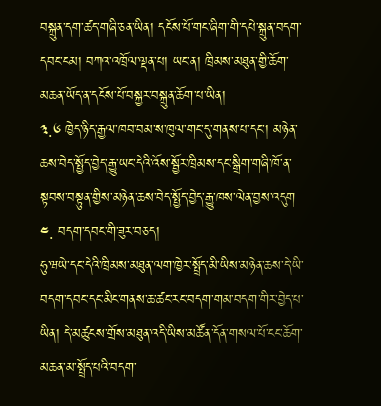བསྐྲུན་དག་ཚད་གཞི་ཅན་ཡིན། དངོས་པོ་གང་ཞིག་གི་དཔེ་སྐྲུན་བདག་དབང་ངམ། བཀའ་འཁྲོལ་ལྡན་པ། ཡང་ན། ཁྲིམས་མཐུན་གྱི་ཆོག་མཆན་ཡོད་ན་དངོས་པོ་བསྐྱར་བསྐྲུན་ཆོག་པ་ཡིན།
༣.༦ ཁྱེད་ཉིད་རྒྱལ་ཁབ་བམ་ས་ཁུལ་གང་དུ་གནས་པ་དང་། མཉེན་ཆས་བེད་སྤྱོད་བྱེད་རྒྱུ་ཡང་དེའི་འོས་སྦྱོར་ཁྲིམས་དང་སྒྲིག་གཞི་ཁོ་ན་སྟབས་བསྟུན་གྱིས་མཉེན་ཆས་བེད་སྤྱོད་བྱེད་རྒྱུ་ཁས་ལེན་བྱས་འདུག
༤. བདག་དབང་གི་ཟུར་བཅད།
ཧུ་ཝཡེ་དང་དེའི་ཁྲིམས་མཐུན་ལག་ཁྱེར་སྤྲོད་མི་ཡིས་མཉེན་ཆས་དེ་ཡི་བདག་དབང་དང་མིང་གནས་ཆ་ཚང་རང་བདག་གམ་བདག་གིར་བྱེད་པ་ཡིན། དེ་མཚུངས་གྲོས་མཐུན་འདི་ཡིས་མཚོན་དོན་གསལ་པོ་ངང་ཆོག་མཆན་མ་སྤྲོད་པའི་བདག་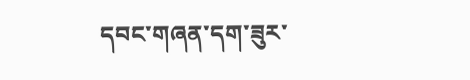དབང་གཞན་དག་ཟུར་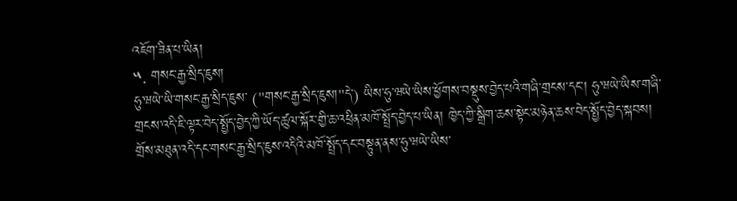འཇོག་ཟིན་པ་ཡིན།
༥. གསང་རྒྱ་སྲིད་ཇུས།
ཧུ་ཝཡེ་ཡི་གསང་རྒྱ་སྲིད་ཇུས་ ("གསང་རྒྱ་སྲིད་ཇུས།"དེ་) ཡིས་ཧུ་ཝཡེ་ཡིས་ཕྱོགས་བསྡུས་བྱེད་པའི་གཞི་གྲངས་དང་། ཧུ་ཝཡེ་ཡིས་གཞི་གྲངས་འདི་ཇི་ལྟར་བེད་སྤྱོད་བྱེད་ཀྱི་ཡོད་ཚུལ་སྐོར་གྱི་ཆ་འཕྲིན་མཁོ་སྤྲོད་བྱེད་པ་ཡིན། ཁྱེད་ཀྱི་སྒྲིག་ཆས་སྟེང་མཉེན་ཆས་བེད་སྤྱོད་བྱེད་སྐབས། གྲོས་མཐུན་འདི་དང་གསང་རྒྱ་སྲིད་ཇུས་འདིའི་མཁོ་སྤྲོད་དང་བསྟུན་ནས་ཧུ་ཝཡེ་ཡིས་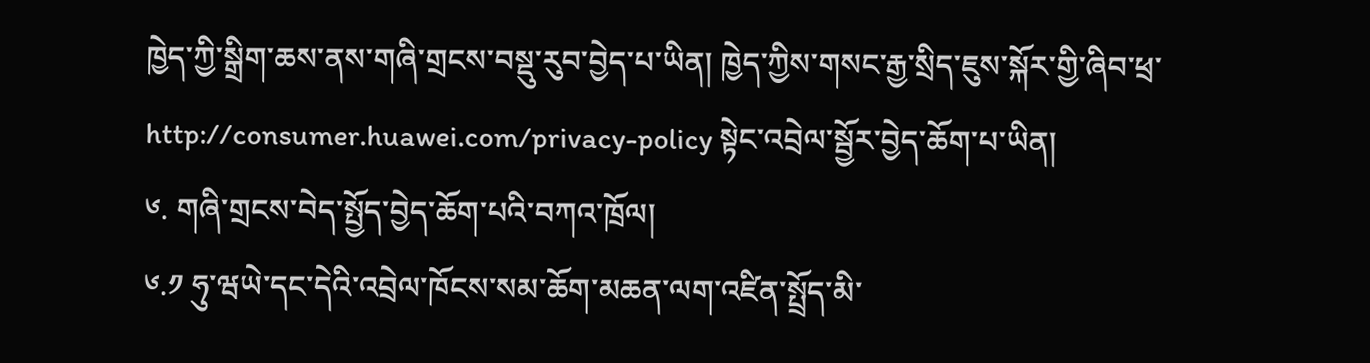ཁྱེད་ཀྱི་སྒྲིག་ཆས་ནས་གཞི་གྲངས་བསྡུ་རུབ་བྱེད་པ་ཡིན། ཁྱེད་ཀྱིས་གསང་རྒྱ་སྲིད་ཇུས་སྐོར་གྱི་ཞིབ་ཕྲ་ http://consumer.huawei.com/privacy-policy སྟེང་འབྲེལ་སྦྱོར་བྱེད་ཆོག་པ་ཡིན།
༦. གཞི་གྲངས་བེད་སྤྱོད་བྱེད་ཆོག་པའི་བཀའ་ཁྲོལ།
༦.༡ ཧུ་ཝཡེ་དང་དེའི་འབྲེལ་ཁོངས་སམ་ཆོག་མཆན་ལག་འཛིན་སྤྲོད་མི་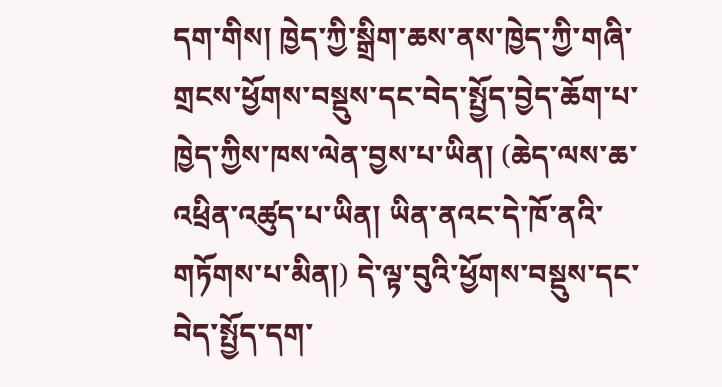དག་གིས། ཁྱེད་ཀྱི་སྒྲིག་ཆས་ནས་ཁྱེད་ཀྱི་གཞི་གྲངས་ཕྱོགས་བསྡུས་དང་བེད་སྤྱོད་བྱེད་ཆོག་པ་ཁྱེད་ཀྱིས་ཁས་ལེན་བྱས་པ་ཡིན། (ཆེད་ལས་ཆ་འཕྲིན་འཚུད་པ་ཡིན། ཡིན་ནའང་དེ་ཁོ་ནའི་གཏོགས་པ་མིན།) དེ་ལྟ་བུའི་ཕྱོགས་བསྡུས་དང་བེད་སྤྱོད་དག་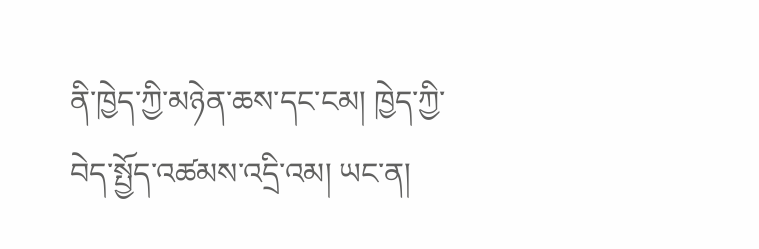ནི་ཁྱེད་ཀྱི་མཉེན་ཆས་དང་ངམ། ཁྱེད་ཀྱི་བེད་སྤྱོད་འཚམས་འདྲི་འམ། ཡང་ན།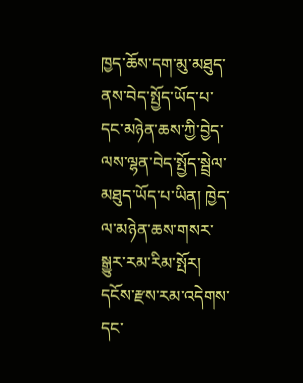ཁྱད་ཆོས་དག་མུ་མཐུད་ནས་བེད་སྤྱོད་ཡོད་པ་དང་མཉེན་ཆས་ཀྱི་བྱེད་ལས་ལྷན་བེད་སྤྱོད་སྦྲེལ་མཐུད་ཡོད་པ་ཡིན། ཁྱེད་ལ་མཉེན་ཆས་གསར་སྒྱུར་རམ་རིམ་སྤོར། དངོས་རྫས་རམ་འདེགས་དང་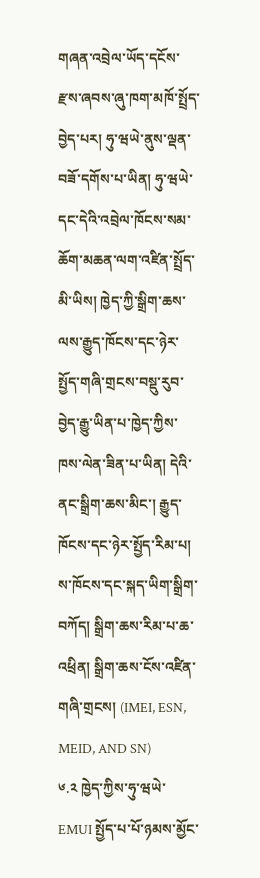གཞན་འབྲེལ་ཡོད་དངོས་རྫས་ཞབས་ཞུ་ཁག་མཁོ་སྤྲོད་བྱེད་པར། ཧུ་ཝཡེ་ནུས་ལྡན་བཟོ་དགོས་པ་ཡིན། ཧུ་ཝཡེ་དང་དེའི་འབྲེལ་ཁོངས་སམ་ཆོག་མཆན་ལག་འཛིན་སྤྲོད་མི་ཡིས། ཁྱེད་ཀྱི་སྒྲིག་ཆས་ལས་རྒྱུད་ཁོངས་དང་ཉེར་སྤྱོད་གཞི་གྲངས་བསྡུ་རུབ་བྱེད་རྒྱུ་ཡིན་པ་ཁྱེད་ཀྱིས་ཁས་ལེན་ཟིན་པ་ཡིན། དེའི་ནང་སྒྲིག་ཆས་མིང་། རྒྱུད་ཁོངས་དང་ཉེར་སྤྱོད་རིམ་པ། ས་ཁོངས་དང་སྐད་ཡིག་སྒྲིག་བཀོད། སྒྲིག་ཆས་རིམ་པ་ཆ་འཕྲིན། སྒྲིག་ཆས་ངོས་འཛིན་གཞི་གྲངས། (IMEI, ESN, MEID, AND SN)
༦.༢ ཁྱེད་ཀྱིས་ཧུ་ཝཡེ་ EMUI སྤྱོད་པ་པོ་ཉམས་མྱོང་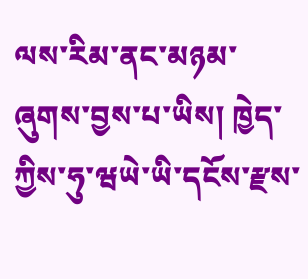ལས་རིམ་ནང་མཉམ་ཞུགས་བྱས་པ་ཡིས། ཁྱེད་ཀྱིས་ཧུ་ཝཡེ་ཡི་དངོས་རྫས་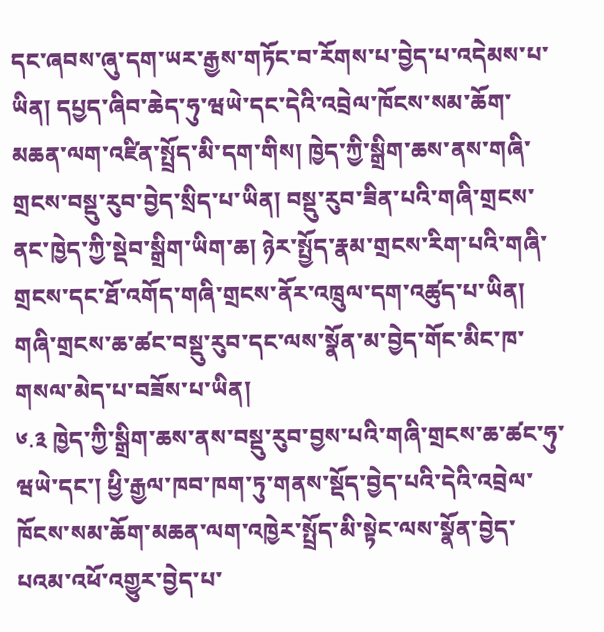དང་ཞབས་ཞུ་དག་ཡར་རྒྱས་གཏོང་བ་རོགས་པ་བྱེད་པ་འདེམས་པ་ཡིན། དཔྱད་ཞིབ་ཆེད་ཧུ་ཝཡེ་དང་དེའི་འབྲེལ་ཁོངས་སམ་ཆོག་མཆན་ལག་འཛིན་སྤྲོད་མི་དག་གིས། ཁྱེད་ཀྱི་སྒྲིག་ཆས་ནས་གཞི་གྲངས་བསྡུ་རུབ་བྱེད་སྲིད་པ་ཡིན། བསྡུ་རུབ་ཟིན་པའི་གཞི་གྲངས་ནང་ཁྱེད་ཀྱི་སྡེབ་སྒྲིག་ཡིག་ཆ། ཉེར་སྤྱོད་རྣམ་གྲངས་རིག་པའི་གཞི་གྲངས་དང་ཐོ་འགོད་གཞི་གྲངས་ནོར་འཁྲུལ་དག་འཚུད་པ་ཡིན། གཞི་གྲངས་ཆ་ཚང་བསྡུ་རུབ་དང་ལས་སྣོན་མ་བྱེད་གོང་མིང་ཁ་གསལ་མེད་པ་བཟོས་པ་ཡིན།
༦.༣ ཁྱེད་ཀྱི་སྒྲིག་ཆས་ནས་བསྡུ་རུབ་བྱས་པའི་གཞི་གྲངས་ཆ་ཚང་ཧུ་ཝཡེ་དང་། ཕྱི་རྒྱལ་ཁབ་ཁག་ཏུ་གནས་སྡོད་བྱེད་པའི་དེའི་འབྲེལ་ཁོངས་སམ་ཆོག་མཆན་ལག་འཁྱེར་སྤྲོད་མི་སྟེང་ལས་སྣོན་བྱེད་པའམ་འཕོ་འགྱུར་བྱེད་པ་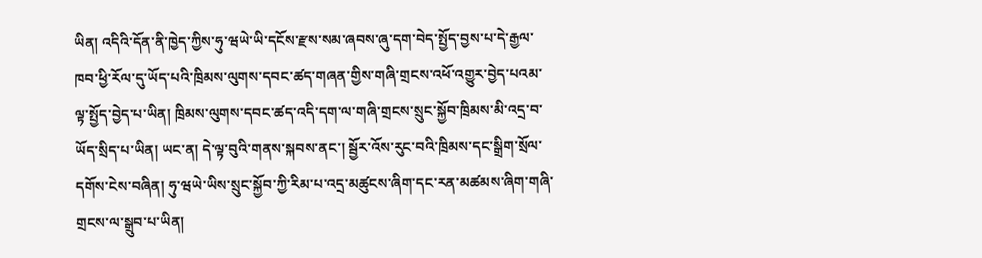ཡིན། འདིའི་དོན་ནི་ཁྱེད་ཀྱིས་ཧུ་ཝཡེ་ཡི་དངོས་རྫས་སམ་ཞབས་ཞུ་དག་བེད་སྤྱོད་བྱས་པ་དེ་རྒྱལ་ཁབ་ཕྱི་རོལ་དུ་ཡོད་པའི་ཁྲིམས་ལུགས་དབང་ཚད་གཞན་གྱིས་གཞི་གྲངས་འཕོ་འགྱུར་བྱེད་པའམ་ལྟ་སྤྱོད་བྱེད་པ་ཡིན། ཁྲིམས་ལུགས་དབང་ཚད་འདི་དག་ལ་གཞི་གྲངས་སྲུང་སྐྱོབ་ཁྲིམས་མི་འདྲ་བ་ཡོད་སྲིད་པ་ཡིན། ཡང་ན། དེ་ལྟ་བུའི་གནས་སྐབས་ནང་། སྦྱོར་འོས་རུང་བའི་ཁྲིམས་དང་སྒྲིག་སྲོལ་དགོས་ངེས་བཞིན། ཧུ་ཝཡེ་ཡིས་སྲུང་སྐྱོབ་ཀྱི་རིམ་པ་འདྲ་མཚུངས་ཞིག་དང་རན་མཚམས་ཞིག་གཞི་གྲངས་ལ་སྒྲུབ་པ་ཡིན།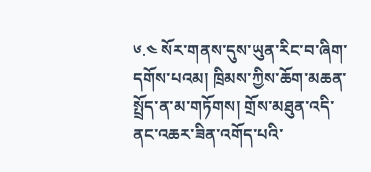༦.༤ སོར་གནས་དུས་ཡུན་རིང་བ་ཞིག་དགོས་པའམ། ཁྲིམས་ཀྱིས་ཆོག་མཆན་སྤྲོད་ན་མ་གཏོགས། གྲོས་མཐུན་འདི་ནང་འཆར་ཟིན་འགོད་པའི་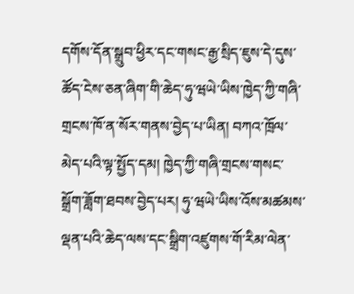དགོས་དོན་སྒྲུབ་ཕྱིར་དང་གསང་རྒྱ་སྲིད་ཇུས་དེ་དུས་ཚོད་ངེས་ཅན་ཞིག་གི་ཆེད་ཧུ་ཝཡེ་ཡིས་ཁྱེད་ཀྱི་གཞི་གྲངས་ཁོ་ན་སོར་གནས་བྱེད་པ་ཡིན། བཀའ་ཁྲོལ་མེད་པའི་ལྟ་སྤྱོད་དམ། ཁྱེད་ཀྱི་གཞི་གྲངས་གསང་སྒྲོག་ཟློག་ཐབས་བྱེད་པར། ཧུ་ཝཡེ་ཡིས་འོས་མཚམས་ལྡན་པའི་ཆེད་ལས་དང་སྒྲིག་འཛུགས་གོ་རིམ་ལེན་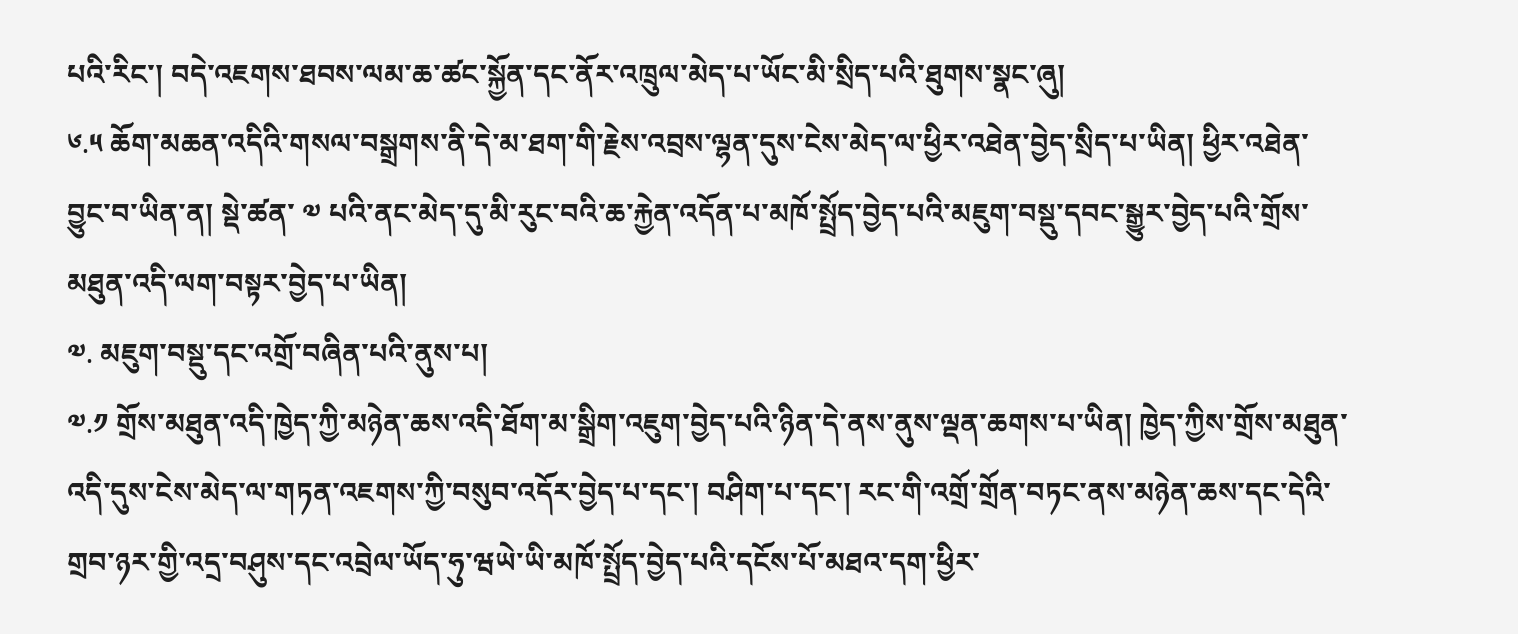པའི་རིང་། བདེ་འཇགས་ཐབས་ལམ་ཆ་ཚང་སྐྱོན་དང་ནོར་འཁྲུལ་མེད་པ་ཡོང་མི་སྲིད་པའི་ཐུགས་སྣང་ཞུ།
༦.༥ ཆོག་མཆན་འདིའི་གསལ་བསྒྲགས་ནི་དེ་མ་ཐག་གི་རྗེས་འབྲས་ལྷན་དུས་ངེས་མེད་ལ་ཕྱིར་འཐེན་བྱེད་སྲིད་པ་ཡིན། ཕྱིར་འཐེན་བྱུང་བ་ཡིན་ན། སྡེ་ཚན་ ༧ པའི་ནང་མེད་དུ་མི་རུང་བའི་ཆ་རྐྱེན་འདོན་པ་མཁོ་སྤྲོད་བྱེད་པའི་མཇུག་བསྡུ་དབང་སྒྱུར་བྱེད་པའི་གྲོས་མཐུན་འདི་ལག་བསྟར་བྱེད་པ་ཡིན།
༧. མཇུག་བསྡུ་དང་འགྲོ་བཞིན་པའི་ནུས་པ།
༧.༡ གྲོས་མཐུན་འདི་ཁྱེད་ཀྱི་མཉེན་ཆས་འདི་ཐོག་མ་སྒྲིག་འཇུག་བྱེད་པའི་ཉིན་དེ་ནས་ནུས་ལྡན་ཆགས་པ་ཡིན། ཁྱེད་ཀྱིས་གྲོས་མཐུན་འདི་དུས་ངེས་མེད་ལ་གཏན་འཇགས་ཀྱི་བསུབ་འདོར་བྱེད་པ་དང་། བཤིག་པ་དང་། རང་གི་འགྲོ་གྲོན་བཏང་ནས་མཉེན་ཆས་དང་དེའི་གྲབ་ཉར་གྱི་འདྲ་བཤུས་དང་འབྲེལ་ཡོད་ཧུ་ཝཡེ་ཡི་མཁོ་སྤྲོད་བྱེད་པའི་དངོས་པོ་མཐའ་དག་ཕྱིར་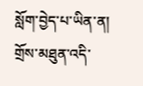སློག་བྱེད་པ་ཡིན་ན། གྲོས་མཐུན་འདི་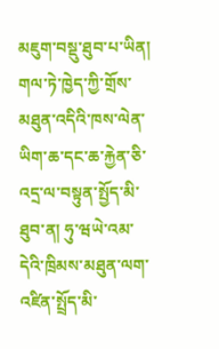མཇུག་བསྡུ་ཐུབ་པ་ཡིན། གལ་ཏེ་ཁྱེད་ཀྱི་གྲོས་མཐུན་འདིའི་ཁས་ལེན་ཡིག་ཆ་དང་ཆ་རྐྱེན་ཅི་འདྲ་ལ་བསྟུན་སྤྱོད་མི་ཐུབ་ན། ཧུ་ཝཡེ་འམ་དེའི་ཁྲིམས་མཐུན་ལག་འཛིན་སྤྲོད་མི་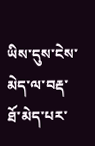ཡིས་དུས་ངེས་མེད་ལ་བརྡ་ཐོ་མེད་པར་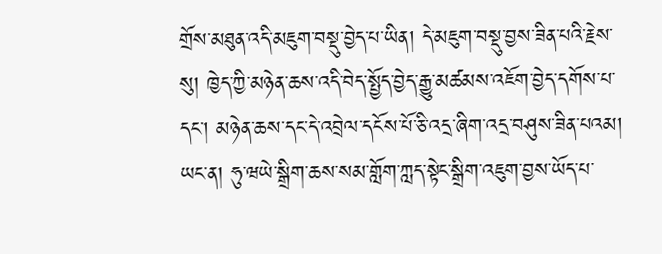གྲོས་མཐུན་འདི་མཇུག་བསྡུ་བྱེད་པ་ཡིན། དེ་མཇུག་བསྡུ་བྱས་ཟིན་པའི་རྗེས་སུ། ཁྱེད་ཀྱི་མཉེན་ཆས་འདི་བེད་སྤྱོད་བྱེད་རྒྱུ་མཚམས་འཇོག་བྱེད་དགོས་པ་དང་། མཉེན་ཆས་དང་དེ་འབྲེལ་དངོས་པོ་ཅི་འདྲ་ཞིག་འདྲ་བཤུས་ཟིན་པའམ། ཡང་ན། ཧུ་ཝཡེ་སྒྲིག་ཆས་སམ་གློག་ཀླད་སྟེང་སྒྲིག་འཇུག་བྱས་ཡོད་པ་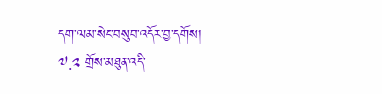དག་ལམ་སེང་བསུབ་འདོར་བྱ་དགོས།
༧.༢ གྲོས་མཐུན་འདི་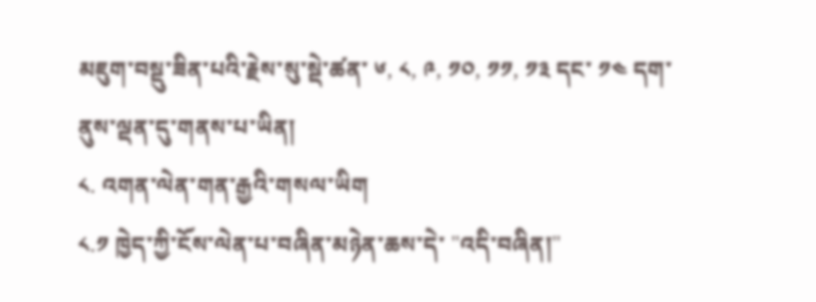མཇུག་བསྡུ་ཟིན་པའི་རྗེས་སུ་སྡེ་ཚན་ ༦, ༨, ༩, ༡༠, ༡༡, ༡༣ དང་ ༡༤ དག་ནུས་ལྡན་དུ་གནས་པ་ཡིན།
༨. འགན་ལེན་གན་རྒྱའི་གསལ་ཡིག
༨.༡ ཁྱེད་ཀྱི་ངོས་ལེན་པ་བཞིན་མཉེན་ཆས་དེ་ "འདི་བཞིན།"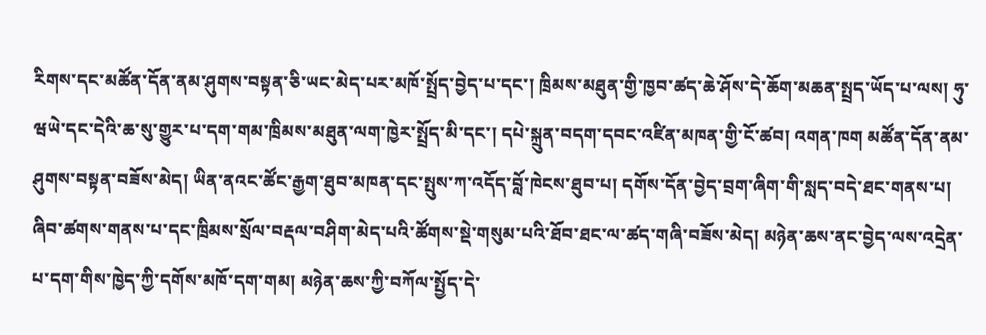རིགས་དང་མཚོན་དོན་ནམ་ཤུགས་བསྟན་ཅི་ཡང་མེད་པར་མཁོ་སྤྲོད་བྱེད་པ་དང་། ཁྲིམས་མཐུན་གྱི་ཁྱབ་ཚད་ཆེ་ཤོས་དེ་ཆོག་མཆན་སྤྲད་ཡོད་པ་ལས། ཧུ་ཝཡེ་དང་དེའི་ཆ་སུ་གྱུར་པ་དག་གམ་ཁྲིམས་མཐུན་ལག་ཁྱེར་སྤྲོད་མི་དང་། དཔེ་སྐྲུན་བདག་དབང་འཛིན་མཁན་གྱི་ངོ་ཚབ། འགན་ཁག མཚོན་དོན་ནམ་ཤུགས་བསྟན་བཟོས་མེད། ཡིན་ནའང་ཚོང་རྒྱག་ཐུབ་མཁན་དང་སྤུས་ཀ་འདོད་བློ་ཁེངས་ཐུབ་པ། དགོས་དོན་བྱེད་བྲག་ཞིག་གི་སླད་བདེ་ཐང་གནས་པ། ཞིབ་ཚགས་གནས་པ་དང་ཁྲིམས་སྲོལ་བརྡལ་བཤིག་མེད་པའི་ཚོགས་སྡེ་གསུམ་པའི་ཐོབ་ཐང་ལ་ཚད་གཞི་བཟོས་མེད། མཉེན་ཆས་ནང་བྱེད་ལས་འདྲེན་པ་དག་གིས་ཁྱེད་ཀྱི་དགོས་མཁོ་དག་གམ། མཉེན་ཆས་ཀྱི་བཀོལ་སྤྱོད་དེ་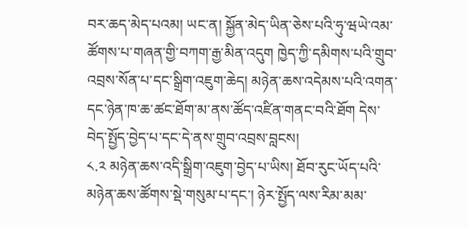བར་ཆད་མེད་པའམ། ཡང་ན། སྐྱོན་མེད་ཡིན་ཅེས་པའི་ཧུ་ཝཡེ་འམ་ཚོགས་པ་གཞན་གྱི་བཀག་རྒྱ་མིན་འདུག ཁྱེད་ཀྱི་དམིགས་པའི་གྲུབ་འབྲས་སོན་པ་དང་སྒྲིག་འཇུག་ཆེད། མཉེན་ཆས་འདེམས་པའི་འགན་དང་ཉེན་ཁ་ཆ་ཚང་ཐོག་མ་ནས་ཚོད་འཛིན་གནང་བའི་ཐོག དེས་བེད་སྤྱོད་བྱེད་པ་དང་དེ་ནས་གྲུབ་འབྲས་བླངས།
༨.༢ མཉེན་ཆས་འདི་སྒྲིག་འཇུག་བྱེད་པ་ཡིས། ཐོབ་རུང་ཡོད་པའི་མཉེན་ཆས་ཚོགས་སྡེ་གསུམ་པ་དང་། ཉེར་སྤྱོད་ལས་རིམ་མམ་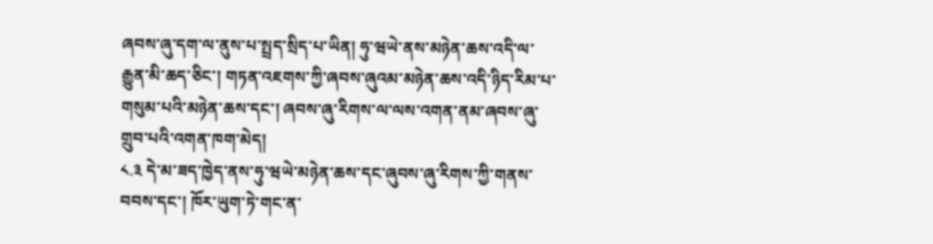ཞབས་ཞུ་དག་ལ་ནུས་པ་སྤྲད་སྲིད་པ་ཡིན། ཧུ་ཝཡེ་ནས་མཉེན་ཆས་འདི་ལ་རྒྱུན་མི་ཆད་ཅིང་། གཏན་འཇགས་ཀྱི་ཞབས་ཞུའམ་མཉེན་ཆས་འདི་ཉིད་རིམ་པ་གསུམ་པའི་མཉེན་ཆས་དང་། ཞབས་ཞུ་རིགས་ལ་ལས་འགན་ནམ་ཞབས་ཞུ་གྲུབ་པའི་འགན་ཁག་མེད།
༨.༣ དེ་མ་ཟད་ཁྱེད་ནས་ཧུ་ཝཡེ་མཉེན་ཆས་དང་ཞུབས་ཞུ་རིགས་ཀྱི་གནས་བབས་དང་། ཁོར་ཡུག་ཏེ་གང་ན་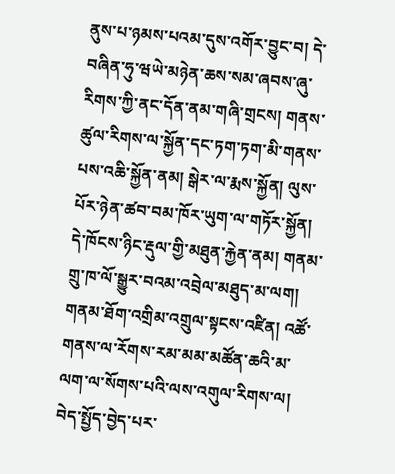ནུས་པ་ཉམས་པའམ་དུས་འགོར་བྱུང་བ། དེ་བཞིན་ཧུ་ཝཡེ་མཉེན་ཆས་སམ་ཞབས་ཞུ་རིགས་ཀྱི་ནང་དོན་ནམ་གཞི་གྲངས། གནས་ཚུལ་རིགས་ལ་སྐྱོན་དང་ཏག་ཏག་མི་གནས་པས་འཆི་སྐྱོན་ནམ། སྒེར་ལ་རྨས་སྐྱོན། ལུས་པོར་ཉེན་ཚབ་བམ་ཁོར་ཡུག་ལ་གཏོར་སྐྱོན། དེ་ཁོངས་ཉིང་རྡུལ་གྱི་མཐུན་རྐྱེན་ནམ། གནམ་གྲུ་ཁ་ལོ་སྒྱུར་བའམ་འབྲེལ་མཐུད་མ་ལག། གནམ་ཐོག་འགྲིམ་འགྲུལ་སྟངས་འཛིན། འཚོ་གནས་ལ་རོགས་རམ་མམ་མཚོན་ཆའི་མ་ལག་ལ་སོགས་པའི་ལས་འགུལ་རིགས་ལ། བེད་སྤྱོད་བྱེད་པར་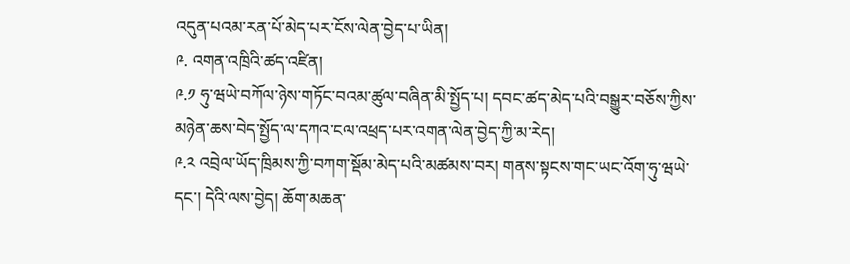འདུན་པའམ་རན་པོ་མེད་པར་ངོས་ལེན་བྱེད་པ་ཡིན།
༩. འགན་འཁྲིའི་ཚད་འཛིན།
༩.༡ ཧུ་ཝཡེ་བཀོལ་ཉེས་གཏོང་བའམ་ཚུལ་བཞིན་མི་སྤྱོད་པ། དབང་ཚད་མེད་པའི་བསྒྱུར་བཅོས་ཀྱིས་མཉེན་ཆས་བེད་སྤྱོད་ལ་དཀའ་ངལ་འཕྲད་པར་འགན་ལེན་བྱེད་ཀྱི་མ་རེད།
༩.༢ འབྲེལ་ཡོད་ཁྲིམས་ཀྱི་བཀག་སྡོམ་མེད་པའི་མཚམས་བར། གནས་སྟངས་གང་ཡང་འོག་ཧུ་ཝཡེ་དང་། དེའི་ལས་བྱེད། ཆོག་མཆན་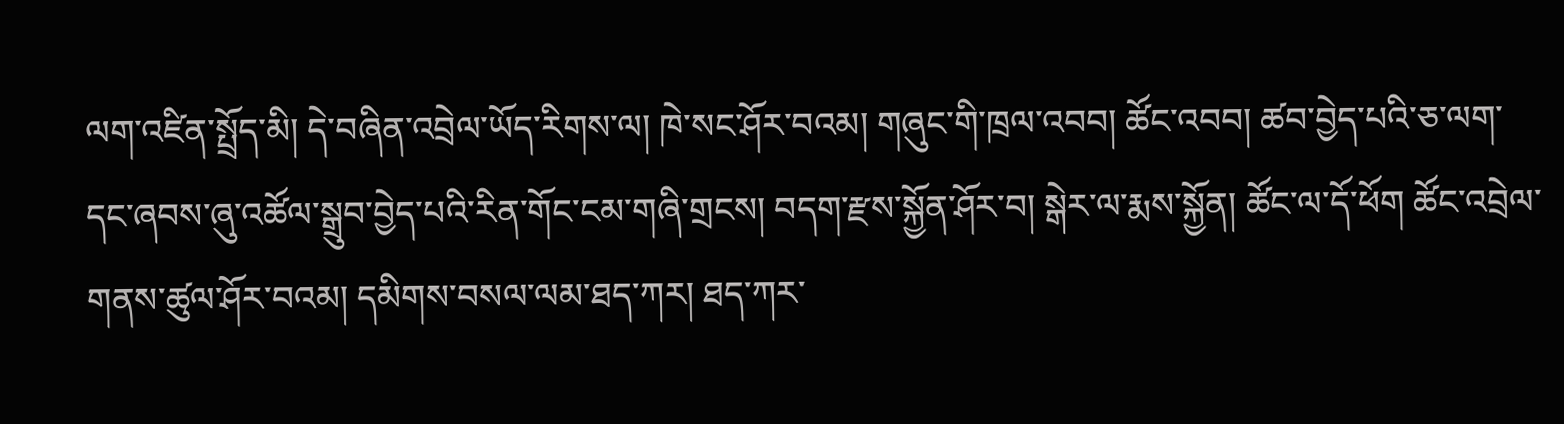ལག་འཛིན་སྤྲོད་མི། དེ་བཞིན་འབྲེལ་ཡོད་རིགས་ལ། ཁེ་སང་ཤོར་བའམ། གཞུང་གི་ཁྲལ་འབབ། ཚོང་འབབ། ཚབ་བྱེད་པའི་ཅ་ལག་དང་ཞབས་ཞུ་འཚོལ་སྒྲུབ་བྱེད་པའི་རིན་གོང་ངམ་གཞི་གྲངས། བདག་རྫས་སྐྱོན་ཤོར་བ། སྒེར་ལ་རྨས་སྐྱོན། ཚོང་ལ་དོ་ཕོག ཚོང་འབྲེལ་གནས་ཚུལ་ཤོར་བའམ། དམིགས་བསལ་ལམ་ཐད་ཀར། ཐད་ཀར་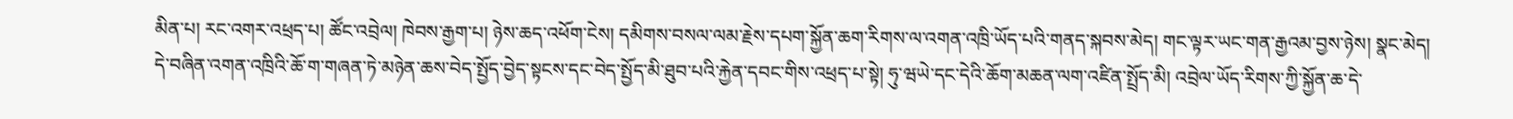མིན་པ། རང་འགར་འཕྲད་པ། ཚོང་འབྲེལ། ཁེབས་རྒྱག་པ། ཉེས་ཆད་འཕོག་ངེས། དམིགས་བསལ་ལམ་རྗེས་དཔག་སྐྱོན་ཆག་རིགས་ལ་འགན་འཁྲི་ཡོད་པའི་གནད་སྐབས་མེད། གང་ལྟར་ཡང་གན་རྒྱའམ་བྱས་ཉེས། སྣང་མེད། དེ་བཞིན་འགན་འཁྲིའི་ཆོ་ག་གཞན་ཏེ་མཉེན་ཆས་བེད་སྤྱོད་བྱེད་སྟངས་དང་བེད་སྤྱོད་མི་ཐུབ་པའི་རྐྱེན་དབང་གིས་འཕྲད་པ་སྟེ། ཧུ་ཝཡེ་དང་དེའི་ཆོག་མཆན་ལག་འཛིན་སྤྲོད་མི། འབྲེལ་ཡོད་རིགས་ཀྱི་སྐྱོན་ཆ་དེ་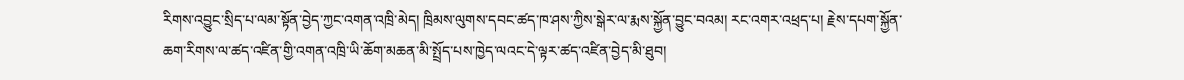རིགས་འབྱུང་སྲིད་པ་ལམ་སྟོན་བྱེད་ཀྱང་འགན་འཁྲི་མེད། ཁྲིམས་ལུགས་དབང་ཚད་ཁ་ཤས་ཀྱིས་སྒེར་ལ་རྨས་སྐྱོན་བྱུང་བའམ། རང་འགར་འཕྲད་པ། རྗེས་དཔག་སྐྱོན་ཆག་རིགས་ལ་ཚད་འཛིན་གྱི་འགན་འཁྲི་ཡི་ཆོག་མཆན་མི་སྤྲོད་པས་ཁྱེད་ལའང་དེ་ལྟར་ཚད་འཛིན་བྱེད་མི་ཐུབ།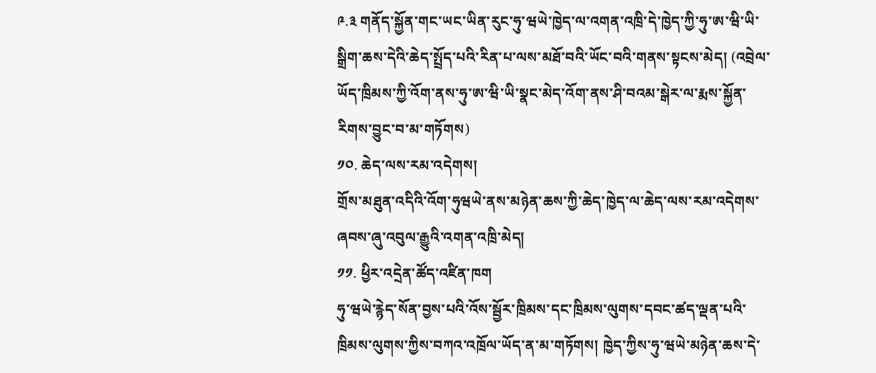༩.༣ གནོད་སྐྱོན་གང་ཡང་ཡིན་རུང་ཧུ་ཝཡེ་ཁྱེད་ལ་འགན་འཁྲི་དེ་ཁྱེད་ཀྱི་ཧུ་ཨ་ཝི་ཡི་སྒྲིག་ཆས་དེའི་ཆེད་སྤྲོད་པའི་རིན་པ་ལས་མཐོ་བའི་ཡོང་བའི་གནས་སྟངས་མེད། (འབྲེལ་ཡོད་ཁྲིམས་ཀྱི་འོག་ནས་ཧུ་ཨ་ཝི་ཡི་སྣང་མེད་འོག་ནས་ཤི་བའམ་སྒེར་ལ་རྨས་སྐྱོན་རིགས་བྱུང་བ་མ་གཏོགས)
༡༠. ཆེད་ལས་རམ་འདེགས།
གྲོས་མཐུན་འདིའི་འོག་ཧུཝཡེ་ནས་མཉེན་ཆས་ཀྱི་ཆེད་ཁྱེད་ལ་ཆེད་ལས་རམ་འདེགས་ཞབས་ཞུ་འབུལ་རྒྱུའི་འགན་འཁྲི་མེད།
༡༡. ཕྱིར་འདྲེན་ཚོད་འཛིན་ཁག
ཧུ་ཝཡེ་རྙེད་སོན་བྱས་པའི་འོས་སྦྱོར་ཁྲིམས་དང་ཁྲིམས་ལུགས་དབང་ཚད་ལྡན་པའི་ཁྲིམས་ལུགས་ཀྱིས་བཀའ་འཁྲོལ་ཡོད་ན་མ་གཏོགས། ཁྱེད་ཀྱིས་ཧུ་ཝཡེ་མཉེན་ཆས་དེ་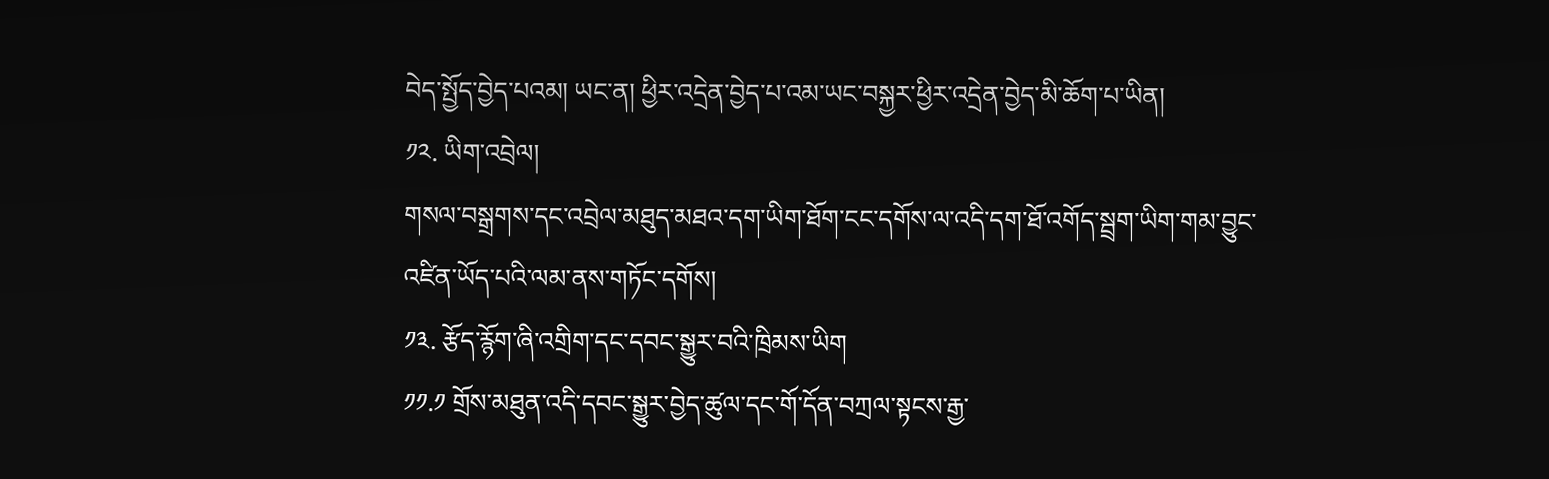བེད་སྤྱོད་བྱེད་པའམ། ཡང་ན། ཕྱིར་འདྲེན་བྱེད་པ་འམ་ཡང་བསྐྱར་ཕྱིར་འདྲེན་བྱེད་མི་ཆོག་པ་ཡིན།
༡༢. ཡིག་འབྲེལ།
གསལ་བསྒྲགས་དང་འབྲེལ་མཐུད་མཐའ་དག་ཡིག་ཐོག་ངང་དགོས་ལ་འདི་དག་ཐོ་འགོད་སྦྲག་ཡིག་གམ་བྱུང་འཛིན་ཡོད་པའི་ལམ་ནས་གཏོང་དགོས།
༡༣. རྩོད་རྙོག་ཞི་འགྲིག་དང་དབང་སྒྱུར་བའི་ཁྲིམས་ཡིག
༡༡.༡ གྲོས་མཐུན་འདི་དབང་སྒྱུར་བྱེད་ཚུལ་དང་གོ་དོན་བཀྲལ་སྟངས་རྒྱ་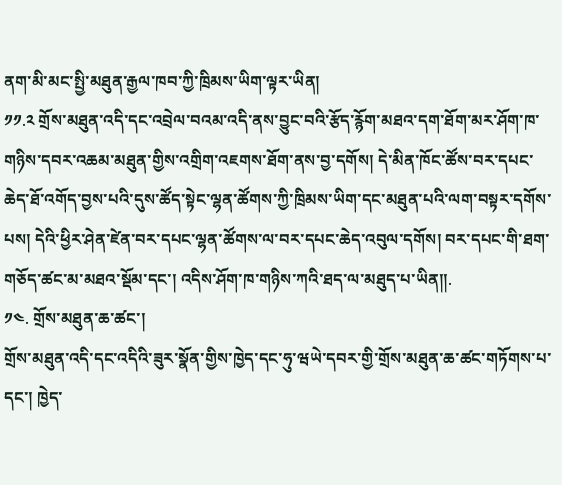ནག་མི་མང་སྤྱི་མཐུན་རྒྱལ་ཁབ་ཀྱི་ཁྲིམས་ཡིག་ལྟར་ཡིན།
༡༡.༢ གྲོས་མཐུན་འདི་དང་འབྲེལ་བའམ་འདི་ནས་བྱུང་བའི་རྩོད་རྙོག་མཐའ་དག་ཐོག་མར་ཤོག་ཁ་གཉིས་དབར་འཆམ་མཐུན་གྱིས་འགྲིག་འཇགས་ཐོག་ནས་བྱ་དགོས། དེ་མིན་ཁོང་ཚོས་བར་དཔང་ཆེད་ཐོ་འགོད་བྱས་པའི་དུས་ཚོད་སྟེང་ལྷན་ཚོགས་ཀྱི་ཁྲིམས་ཡིག་དང་མཐུན་པའི་ལག་བསྟར་དགོས་པས། དེའི་ཕྱིར་ཤེན་ཛེན་བར་དཔང་ལྷན་ཚོགས་ལ་བར་དཔང་ཆེད་འབུལ་དགོས། བར་དཔང་གི་ཐག་གཅོད་ཚང་མ་མཐའ་སྡོམ་དང་། འདིས་ཤོག་ཁ་གཉིས་ཀའི་ཐད་ལ་མཐུད་པ་ཡིན།།.
༡༤. གྲོས་མཐུན་ཆ་ཚང་།
གྲོས་མཐུན་འདི་དང་འདིའི་ཟུར་སྣོན་གྱིས་ཁྱེད་དང་ཧུ་ཝཡེ་དབར་གྱི་གྲོས་མཐུན་ཆ་ཚང་གཏོགས་པ་དང་། ཁྱེད་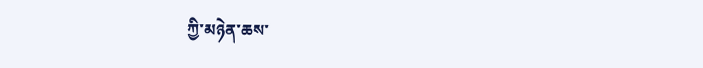ཀྱི་མཉེན་ཆས་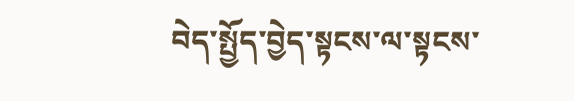བེད་སྤྱོད་བྱེད་སྟངས་ལ་སྟངས་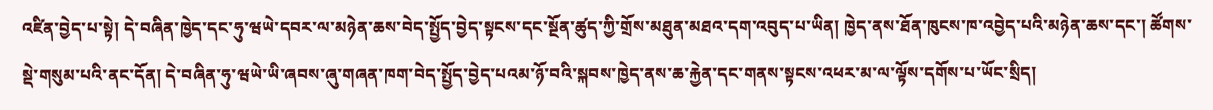འཛིན་བྱེད་པ་སྟེ། དེ་བཞིན་ཁྱེད་དང་ཧུ་ཝཡེ་དབར་ལ་མཉེན་ཆས་བེད་སྤྱོད་བྱེད་སྟངས་དང་སྔོན་ཚུད་ཀྱི་གྲོས་མཐུན་མཐའ་དག་འབུད་པ་ཡིན། ཁྱེད་ནས་ཐོན་ཁུངས་ཁ་འབྱེད་པའི་མཉེན་ཆས་དང་། ཚོགས་སྡེ་གསུམ་པའི་ནང་དོན། དེ་བཞིན་ཧུ་ཝཡེ་ཡི་ཞབས་ཞུ་གཞན་ཁག་བེད་སྤྱོད་བྱེད་པའམ་ཉོ་བའི་སྐབས་ཁྱེད་ནས་ཆ་རྐྱེན་དང་གནས་སྟངས་འཕར་མ་ལ་ལྟོས་དགོས་པ་ཡོང་སྲིད།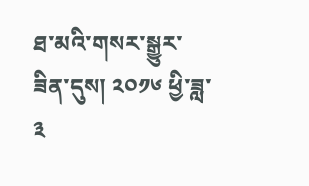ཐ་མའི་གསར་སྒྱུར་ཟིན་དུས། ༢༠༡༦ ཕྱི་ཟླ་ ༣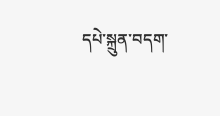དཔེ་སྐྲུན་བདག་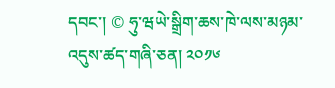དབང་། © ཧུ་ཝཡེ་སྒྲིག་ཆས་ཁེ་ལས་མཉམ་འདུས་ཚད་གཞི་ཅན། ༢༠༡༦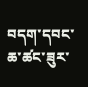བདག་དབང་ཆ་ཚང་ཟུར་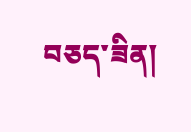བཅད་ཟིན།